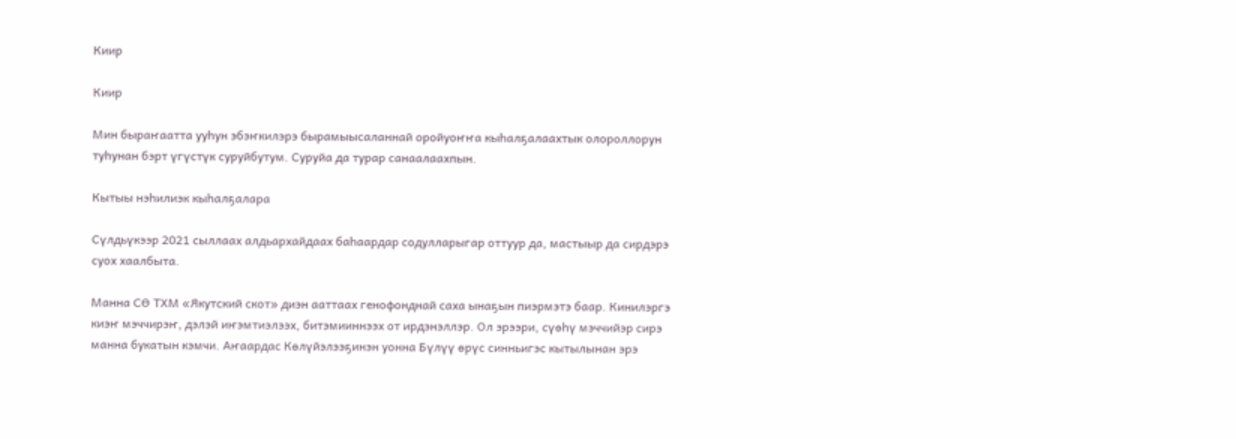Киир

Киир

Мин быраҥаатта ууһун эбэҥкилэрэ бырамыысаланнай оройуоҥҥа кыһалҕалаахтык олороллорун туһунан бэрт үгүстүк суруйбутум. Суруйа да турар санаалаахпын.

Кытыы нэһилиэк кыһалҕалара

Сүлдьүкээр 2021 сыллаах алдьархайдаах баһаардар содулларыгар оттуур да, мастыыр да сирдэрэ суох хаалбыта.

Манна СӨ ТХМ «Якутский скот» диэн ааттаах генофонднай саха ынаҕын пиэрмэтэ баар. Кинилэргэ киэҥ мэччирэҥ, дэлэй иҥэмтиэлээх, битэмииннээх от ирдэнэллэр. Ол эрээри, сүөһү мэччийэр сирэ манна букатын кэмчи. Аҥаардас Көлүйэлээҕинэн уонна Бүлүү өрүс синньигэс кытылынан эрэ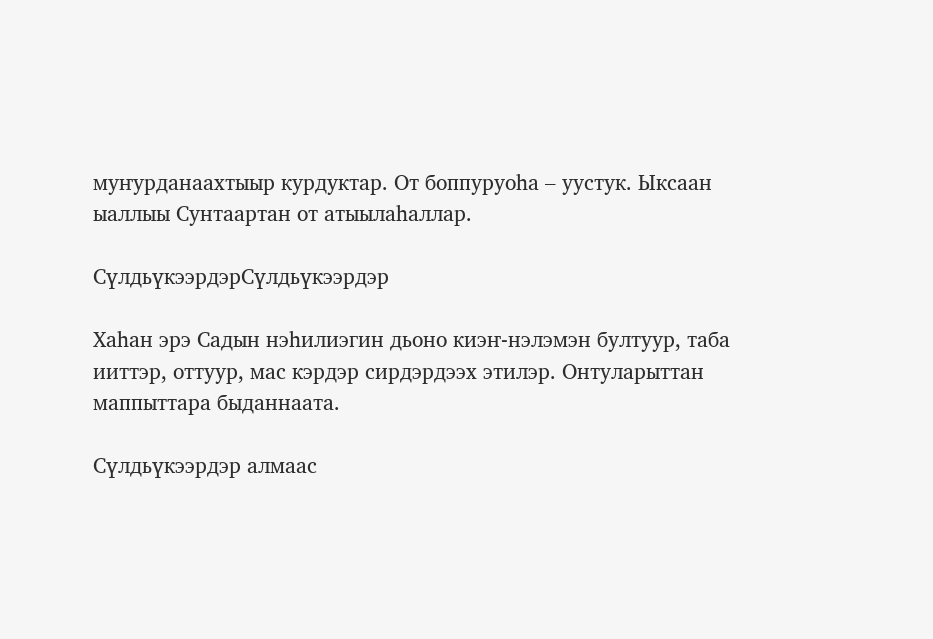муҥурданаахтыыр курдуктар. От боппуруоһа – уустук. Ыксаан ыаллыы Сунтаартан от атыылаһаллар.

СүлдьүкээрдэрСүлдьүкээрдэр

Хаһан эрэ Садын нэһилиэгин дьоно киэҥ-нэлэмэн бултуур, таба ииттэр, оттуур, мас кэрдэр сирдэрдээх этилэр. Онтуларыттан маппыттара быданнаата.

Сүлдьүкээрдэр алмаас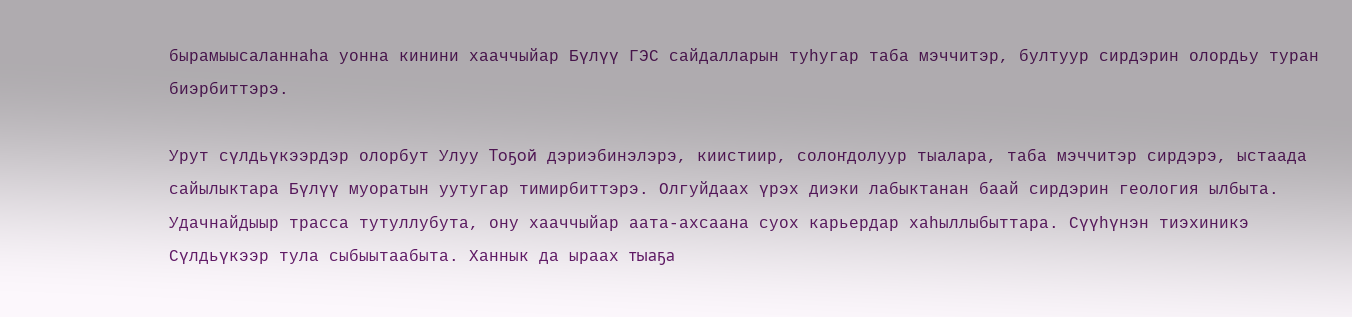бырамыысаланнаhа уонна кинини хааччыйар Бүлүү ГЭC сайдалларын туhугар таба мэччитэр, бултуур сирдэрин олордьу туран биэрбиттэрэ.

Урут сүлдьүкээрдэр олорбут Улуу Тоҕой дэриэбинэлэрэ, киистиир, солоҥдолуур тыалара, таба мэччитэр сирдэрэ, ыстаада сайылыктара Бүлүү муоратын уутугар тимирбиттэрэ. Олгуйдаах үрэх диэки лабыктанан баай сирдэрин геология ылбыта. Удачнайдыыр трасса тутуллубута, ону хааччыйар аата-ахсаана суох карьердар хаһыллыбыттара. Сүүһүнэн тиэхиникэ Сүлдьүкээр тула сыбыытаабыта. Ханнык да ыраах тыаҕа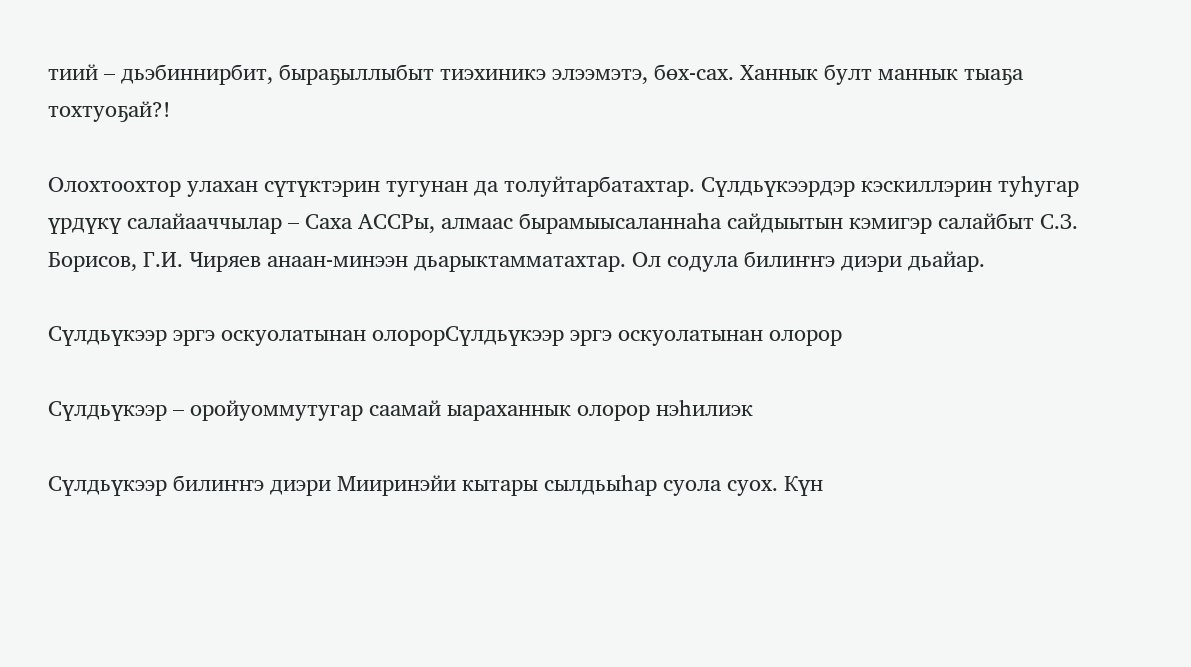тиий – дьэбиннирбит, быраҕыллыбыт тиэхиникэ элээмэтэ, бөх-сах. Ханнык булт маннык тыаҕа тохтуоҕай?!

Олохтоохтор улахан сүтүктэрин тугунан да толуйтарбатахтар. Сүлдьүкээрдэр кэскиллэрин туhугар үрдүкү салайааччылар – Саха АССРы, алмаас бырамыысаланнаhа сайдыытын кэмигэр салайбыт С.З. Борисов, Г.И. Чиряев анаан-минээн дьарыктамматахтар. Ол содула билиҥҥэ диэри дьайар.

Сүлдьүкээр эргэ оскуолатынан олорорСүлдьүкээр эргэ оскуолатынан олорор

Сүлдьүкээр – оройуоммутугар саамай ыараханнык олорор нэhилиэк

Сүлдьүкээр билиҥҥэ диэри Мииринэйи кытары сылдьыһар суола суох. Күн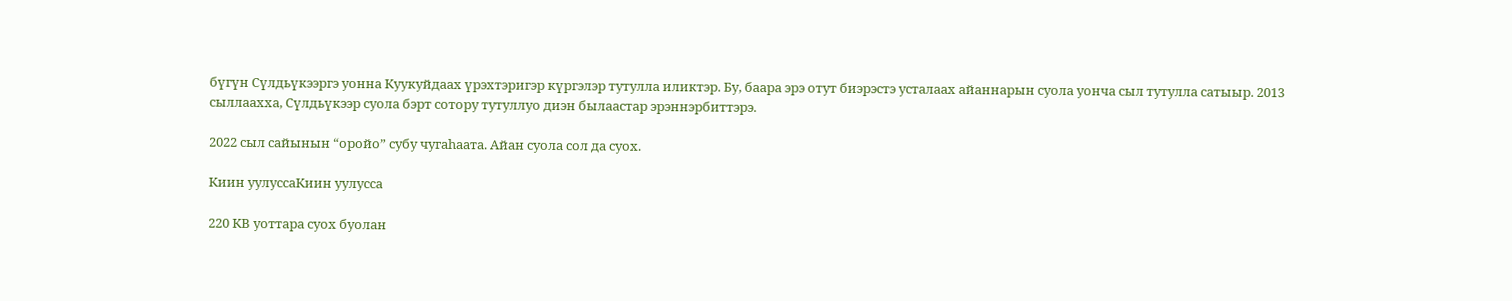бүгүн Сүлдьүкээргэ уонна Куукуйдаах үрэхтэригэр күргэлэр тутулла иликтэр. Бу, баара эрэ отут биэрэстэ усталаах айаннарын суола уонча сыл тутулла сатыыр. 2013 сыллаахха, Сүлдьүкээр суола бэрт сотору тутуллуо диэн былаастар эрэннэрбиттэрэ.

2022 сыл сайынын “оройо” субу чугаһаата. Айан суола сол да суох.

Киин уулуссаКиин уулусса

220 КВ уоттара суох буолан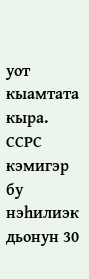уот кыамтата кыра. ССРС кэмигэр бу нэһилиэк дьонун 30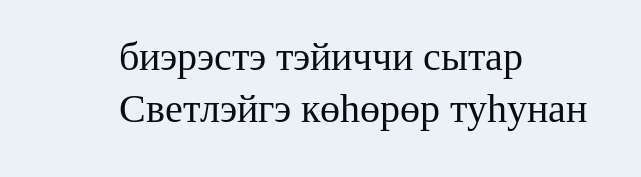биэрэстэ тэйиччи сытар Светлэйгэ көһөрөр туhунан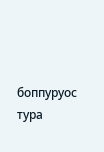боппуруос тура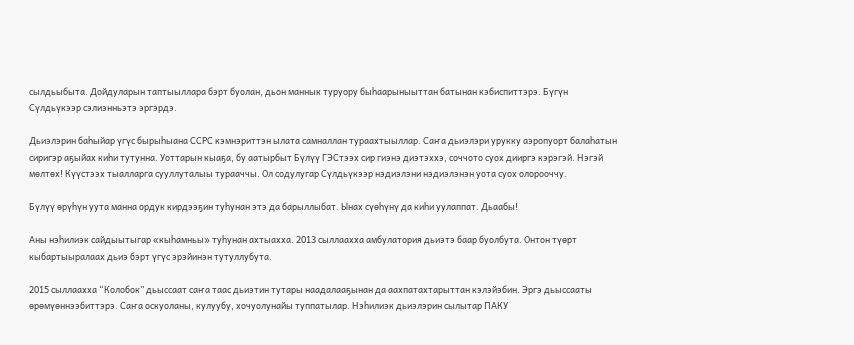сылдьыбыта. Дойдуларын таптыыллара бэрт буолан, дьон маннык туруору быһаарыныыттан батынан кэбиспиттэрэ. Бүгүн Сүлдьүкээр сэлиэнньэтэ эргэрдэ.

Дьиэлэрин баһыйар үгүс бырыhыана ССРС кэмнэриттэн ылата самналлан тураахтыыллар. Саҥа дьиэлэри урукку аэропуорт балаһатын сиригэр аҕыйах киһи тутунна. Уоттарын кыаҕа, бу аатырбыт Бүлүү ГЭСтээх сир гиэнэ диэтэххэ, соччото суох дииргэ кэрэгэй. Нэгэй мөлтөх! Күүстээх тыалларга сууллуталыы турааччы. Ол содулугар Сүлдьүкээр нэдиэлэни нэдиэлэнэн уота суох олорооччу.

Бүлүү өрүһүн уута манна ордук кирдээҕин туһунан этэ да барыллыбат. Ынах сүөһүнү да киһи уулаппат. Дьаабы!

Аны нэһилиэк сайдыытыгар «кыһамньы» туһунан ахтыахха. 2013 сыллаахха амбулатория дьиэтэ баар буолбута. Онтон түөрт кыбартыыралаах дьиэ бэрт үгүс эрэйинэн тутуллубута.

2015 сыллаахха “Колобок” дьыссаат саҥа таас дьиэтин тутары наадалааҕынан да аахпатахтарыттан кэлэйэбин. Эргэ дьыссааты өрөмүөннээбиттэрэ. Саҥа оскуоланы, кулуубу, хочуолунайы туппатылар. Нэhилиэк дьиэлэрин сылытар ПАКУ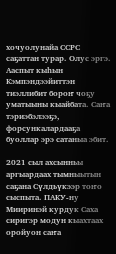хочуолунайа ССРС саҕаттан турар. Олус эргэ. Ааспыт кыһын Кэмпэндээйиттэн тиэллибит бороҥ чоҕу уматыыны кыайбата. Саҥа тэриэбэлээҕэ, форсункалардааҕа буоллар эрэ сатаныа эбит.

2021 сыл ахсынньы аргыардаах тымныытын саҕана Сүлдьүкээр тоҥо сыспыта. ПАКУ-ну Мииринэй курдук Саха сиригэр модун кыахтаах оройуон саҥа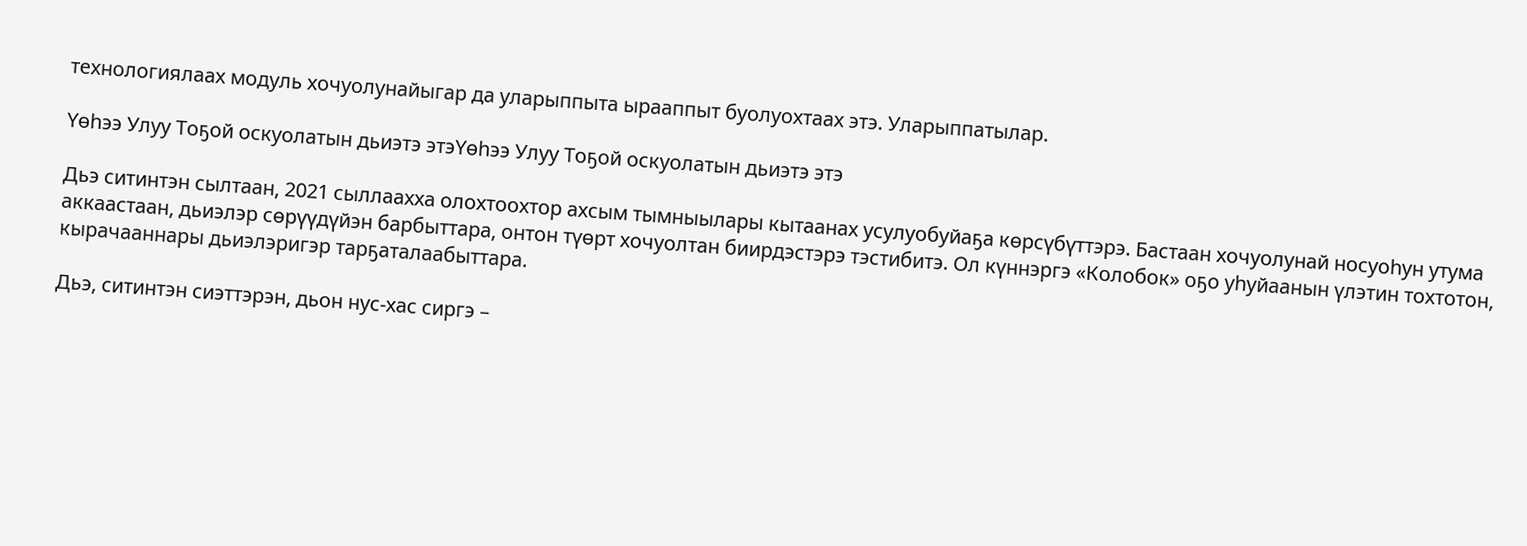технологиялаах модуль хочуолунайыгар да уларыппыта ырааппыт буолуохтаах этэ. Уларыппатылар.

Үөһээ Улуу Тоҕой оскуолатын дьиэтэ этэҮөһээ Улуу Тоҕой оскуолатын дьиэтэ этэ

Дьэ ситинтэн сылтаан, 2021 сыллаахха олохтоохтор ахсым тымныылары кытаанах усулуобуйаҕа көрсүбүттэрэ. Бастаан хочуолунай носуоһун утума аккаастаан, дьиэлэр сөрүүдүйэн барбыттара, онтон түөрт хочуолтан биирдэстэрэ тэстибитэ. Ол күннэргэ «Колобок» оҕо уһуйаанын үлэтин тохтотон, кырачааннары дьиэлэригэр тарҕаталаабыттара.

Дьэ, ситинтэн сиэттэрэн, дьон нус-хас сиргэ –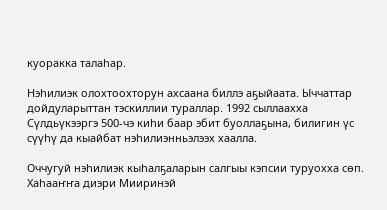куоракка талаһар.

Нэһилиэк олохтоохторун ахсаана биллэ аҕыйаата. Ыччаттар дойдуларыттан тэскиллии тураллар. 1992 сыллаахха Сүлдьүкээргэ 500-чэ киһи баар эбит буоллаҕына, билигин үс сүүһү да кыайбат нэһилиэнньэлээх хаалла.

Оччугуй нэһилиэк кыһалҕаларын салгыы кэпсии туруохха сөп. Хаһааҥҥа диэри Мииринэй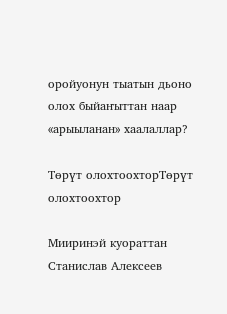оройуонун тыатын дьоно олох быйаҥыттан наар «арыыланан» хаалаллар?

Төрүт олохтоохторТөрүт олохтоохтор

Мииринэй куораттан Станислав Алексеев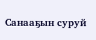Санааҕын суруй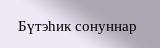Бүтэһик сонуннар